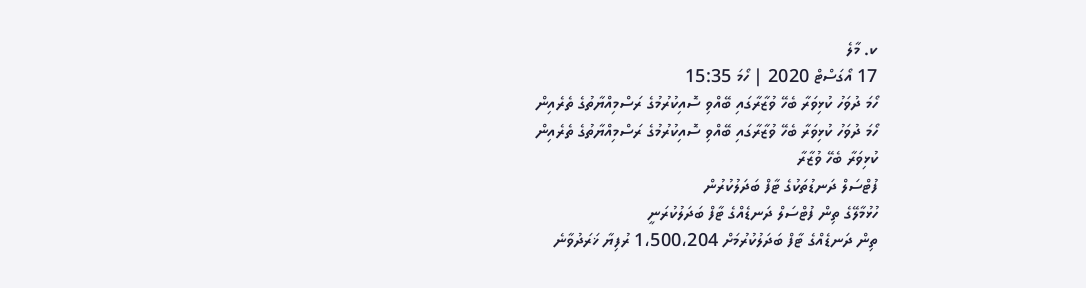ކ. މާލެ
17 އޯގަސްޓް 2020 | ހޯމަ 15:35
ހޯމަ ދުވަހު ކުޅިވަރާ ބެހޭ ވުޒާރާގައި ބޭއްވި ސޮއިކުރުމުގެ ރަސްމިއްޔާތުގެ ތެރެއިން
ހޯމަ ދުވަހު ކުޅިވަރާ ބެހޭ ވުޒާރާގައި ބޭއްވި ސޮއިކުރުމުގެ ރަސްމިއްޔާތުގެ ތެރެއިން
ކުޅިވަރާ ބެހޭ ވުޒާރާ
ފުޓްސަލް ދަނޑުތަކުގެ ޓާފް ބަދަލުކުރުން
ހުޅުމާލޭގެ ތިން ފުޓްސަލް ދަނޑެއްގެ ޓާފް ބަދަލުކުރަނީ
ތިން ދަނޑެއްގެ ޓާފް ބަދަލުކުރުމަށް 1،500،204 ރުފިޔާ ޚަރަދުވާނެ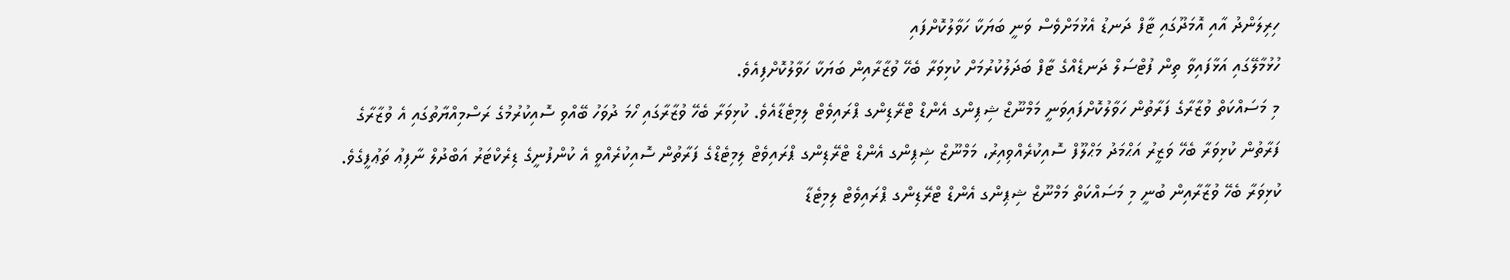ހިރިލަންދު އާއި އޮމަދޫގައި ޓާފް ދަނޑު އެޅުމަށްވެސް ވަނީ ބަޔަކާ ހަވާލުކޮށްފައި
ހުޅުމާލޭގައި އަޅާފައިވާ ތިން ފުޓްސަލް ދަނޑެއްގެ ޓާފް ބަދަލުކުރުމަށް ކުޅިވަރާ ބެހޭ ވުޒާރާއިން ބަޔަކާ ހަވާލުކޮށްފިއެވެ.
މި މަސައްކަތް ވުޒާރާގެ ފަރާތުން ހަވާލުކޮށްފައިވަނީ މަމްނޫޒް ޝިޕިންގ އެންޑް ޓްރޭޑިންގ ޕްރައިވެޓް ލިމިޓެޑާއެވެ. ކުޅިވަރާ ބެހޭ ވުޒާރާގައި ހޯމަ ދުވަހު ބޭއްވި ސޮއިކުރުމުގެ ރަސްމިއްޔާތުގައި އެ ވުޒާރާގެ ފަރާތުން ކުޅިވަރާ ބެހޭ ވަޒީރު އަޙްމަދު މަޙްލޫފް ސޮއިކުރެއްވިއިރު، މަމްނޫޒް ޝިޕިންގ އެންޑް ޓްރޭޑިންގ ޕްރައިވެޓް ލިމިޓެޑްގެ ފަރާތުން ސޮއިކުރެއްވީ އެ ކުންފުނީގެ ޑިރެކްޓަރު އަބްދުލް ނާފިޢު ތަޢުފީގެވެ.
ކުޅިވަރާ ބެހޭ ވުޒާރާއިން ބުނީ މި މަސައްކަތް މަމްނޫޒް ޝިޕިންގ އެންޑް ޓްރޭޑިންގ ޕްރައިވެޓް ލިމިޓެޑާ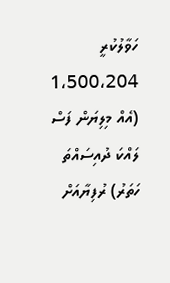ހަވާލުކުރީ 1،500،204 (އެއް މިލިޔަން ފަސް ލައްކަ ދުއިސައްތަ ހަތަރު) ރުފިޔާއަށް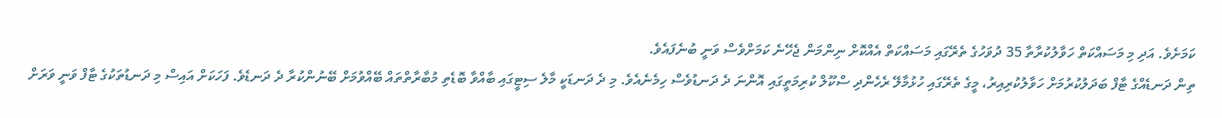ކަމަށެވެ. އަދި މި މަސައްކަތް ހަވާލުކުރާތާ 35 ދުވަހުގެ ތެރޭގައި މަސައްކަތް އެއްކޮށް ނިންމަން ޖެހޭނެ ކަމަށްވެސް ވަނީ ބުނެފައެވެ.
ތިން ދަނޑެއްގެ ޓާފް ބަދަލުކުރުމަށް ހަވާލުކުރިއިރު، މީގެ ތެރޭގައި ހުޅުމާލޭ ރެހެންދި ސްކޫލް ކުރިމަތީގައި އޮންނަ ދެ ދަނޑުވެސް ހިމެނެއެވެ. މި ދެ ދަނޑަކީ މާލެ ސިޓީގައި ބާއްވާ ބޮޑެތި މުބާރާތްތައް ބޭއްވުމަށް ބޭނުންކުރާ ދެ ދަނޑެވެ. ފަހަކަށް އައިސް މި ދަނޑުތަކުގެ ޓާފް ވަނީ ވަރަށް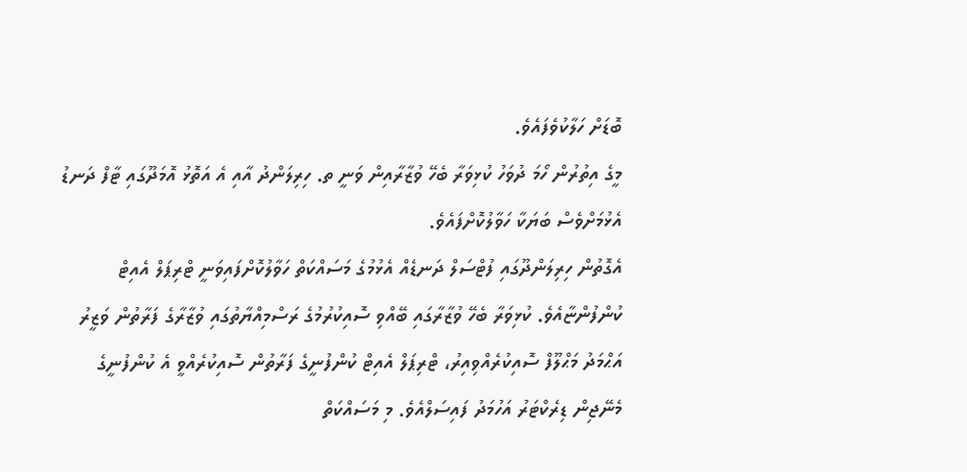ބޮޑަށް ހަލާކުވެފައެވެ.
މީގެ އިތުރުން ހޯމަ ދުވަހު ކުޅިވަރާ ބެހޭ ވުޒާރާއިން ވަނީ ތ. ހިރިލަންދު އާއި އެ އަތޮޅު އޮމަދޫގައި ޓާފް ދަނޑު އެޅުމަށްވެސް ބަޔަކާ ހަވާލުކޮށްފައެވެ.
އެގޮތުން ހިރިލަންދޫގައި ފުޓްސަލް ދަނޑެއް އެޅުމުގެ މަސައްކަތް ހަވާލުކޮށްފައިވަނީ ޓްރިޕަލް އެއިޓް ކުންފުންޏާއެވެ. ކުޅިވަރާ ބެހޭ ވުޒާރާގައި ބޭއްވި ސޮއިކުރުމުގެ ރަސްމިއްޔާތުގައި ވުޒާރާގެ ފަރާތުން ވަޒީރު އަޙްމަދު މަޙްލޫފް ސޮއިކުރެއްވިއިރު، ޓްރިޕަލް އެއިޓް ކުންފުނީގެ ފަރާތުން ސޮއިކުރެއްވީ އެ ކުންފުނީގެ މެނޭޖިން ޑިރެކްޓަރު އަހުމަދު ފައިސަލްއެވެ. މި މަސައްކަތް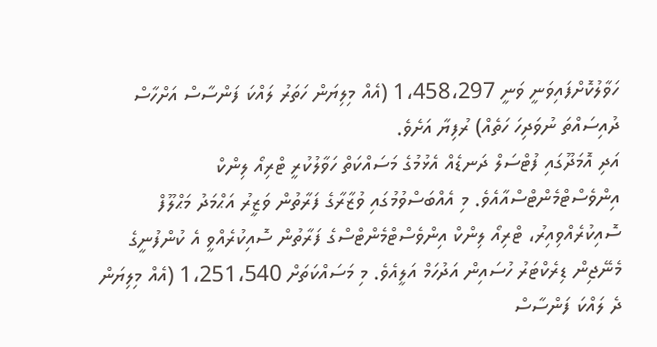ހަވާލުކޮށްފައިވަނީ ވަނީ 1،458،297 (އެއް މިލިޔަން ހަތަރު ލައްކަ ފަންސާސް އަށްހާސް ދުއިސައްތަ ނުވަދިހަ ހަތެއް) ރުފިޔާ އަށެވެ.
އަދި އޮމަދޫގައި ފުޓްސަލް ދަނޑެއް އެޅުމުގެ މަސައްކަތް ހަވާލުކުރީ ޓްރިއޯ ލިންކް އިންވެސްޓްމެންޓްސްއާއެވެ. މި އެއްބަސްވުމުގައި ވުޒާރާގެ ފަރާތުން ވަޒީރު އަޙްމަދު މަޙްލޫފް ސޮއިކުރެއްވިއިރު، ޓްރިއޯ ލިންކް އިންވެސްޓްމެންޓްސްގެ ފަރާތުން ސޮއިކުރެއްވީ އެ ކުންފުނީގެ މެނޭޖިން ޑިރެކްޓަރު ހުސައިން އަދުހަމް އަލީއެވެ. މި މަސައްކަތަށް 1،251،540 (އެއް މިލިޔަން ދެ ލައްކަ ފަންސާސް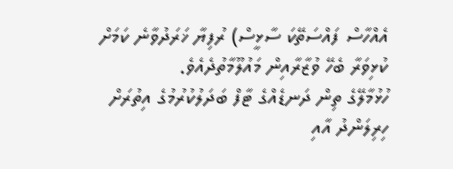އެއްހާސް ފައްސަތޭކަ ސާޅީސް) ރުފިޔާ ޚަރަދުވާނެ ކަމަށް ކުޅިވަރާ ބެހޭ ވުޒާރާއިން މައުލޫމާތުދެއެވެ.
ހުޅުމާލޭގެ ތިން ދަނޑެއްގެ ޓާފް ބަދަލުކުރުމުގެ އިތުރަށް ހިރިލަންދު އާއި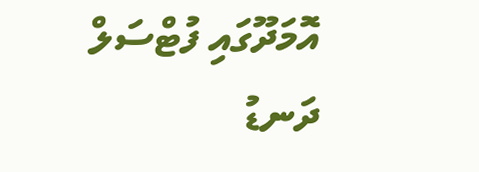އޮމަދޫގައި ފުޓްސަލް ދަނޑު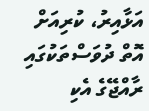އަޅާއިރު، ކުރިއަށް އޮތް ދުވަސްތަކުގައި ރާއްޖޭގެ އެކި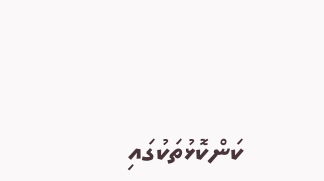ކަންކޮޅުތަކުގައި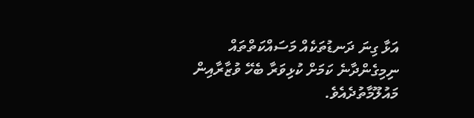އަޅާ ގިނަ ދަނޑުތަކެއް މަސައްކަތްތައް ނިމިގެންދާނެ ކަމަށް ކުޅިވަރާ ބެހޭ ވުޒާރާއިން މައުލޫމާތުދެއެވެ.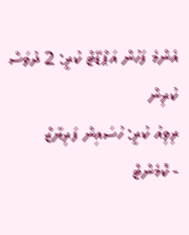އެންމެ ފަހުން އަޕްޑޭޓް ކުރީ: 2 ދުވަސް ކުރިން
ރިވިއު ކުރީ: ހުސައިން ފަރިޔާޒް
- ކޮމެންޓް